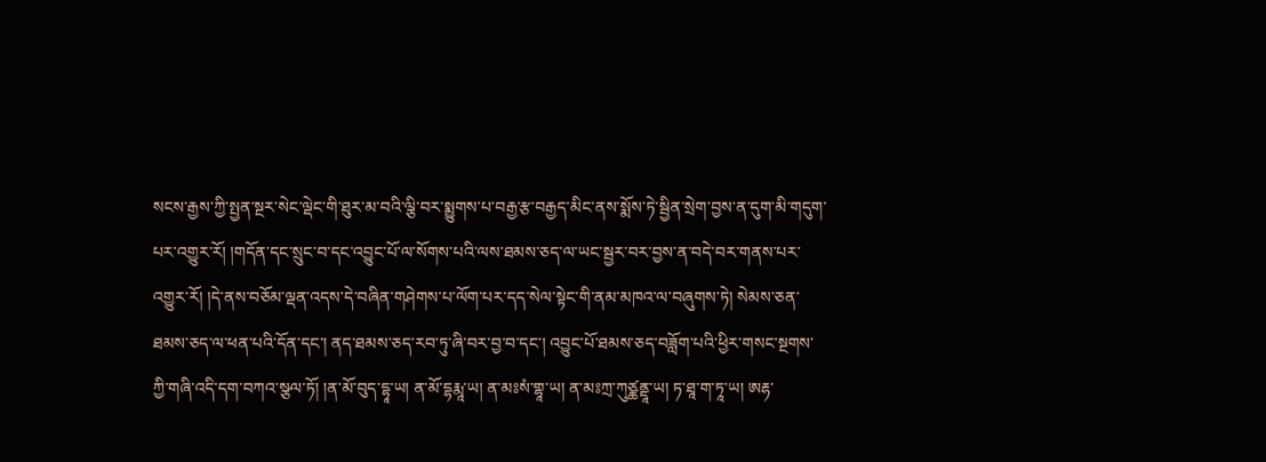སངས་རྒྱས་ཀྱི་སྤྱན་སྔར་སེང་ལྡེང་གི་ཐུར་མ་བའི་ལྕི་བར་སྨྱུགས་པ་བརྒྱ་རྩ་བརྒྱད་མིང་ནས་སྨོས་ཏེ་སྦྱིན་སྲེག་བྱས་ན་དུག་མི་གདུག་པར་འགྱུར་རོ། །གདོན་དང་སྲུང་བ་དང་འབྱུང་པོ་ལ་སོགས་པའི་ལས་ཐམས་ཅད་ལ་ཡང་སྦྱར་བར་བྱས་ན་བདེ་བར་གནས་པར་འགྱུར་རོ། །དེ་ནས་བཅོམ་ལྡན་འདས་དེ་བཞིན་གཤེགས་པ་ལོག་པར་དད་སེལ་སྟེང་གི་ནམ་མཁའ་ལ་བཞུགས་ཏེ། སེམས་ཅན་ཐམས་ཅད་ལ་ཕན་པའི་དོན་དང་། ནད་ཐམས་ཅད་རབ་ཏུ་ཞི་བར་བྱ་བ་དང་། འབྱུང་པོ་ཐམས་ཅད་བཟློག་པའི་ཕྱིར་གསང་སྔགས་ཀྱི་གཞི་འདི་དག་བཀའ་སྩལ་ཏོ། །ན་མོ་བུད་དྷཱ་ཡ། ན་མོ་དྷརྨཱ་ཡ། ན་མཿསཾ་གྷཱ་ཡ། ན་མཿཀྲ་ཀུཙྪནྡཱ་ཡ། ཏ་ཐཱ་ག་ཏཱ་ཡ། ཨརྷ་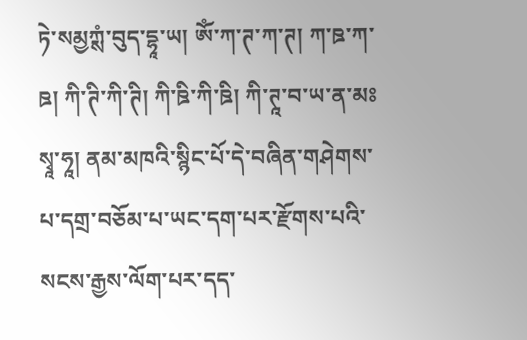ཏེ་སམྱཀྶཾ་བུད་དྷཱ་ཡ། ཨོཾ་ཀ་ཊ་ཀ་ཊ། ཀ་ཋ་ཀ་ཋ། ཀི་ཊི་ཀི་ཊི། ཀི་ཋི་ཀི་ཋི། ཀི་ཊཱ་བ་ཡ་ན་མཿསྭཱ་ཧཱ། ནམ་མཁའི་སྙིང་པོ་དེ་བཞིན་གཤེགས་པ་དགྲ་བཅོམ་པ་ཡང་དག་པར་རྫོགས་པའི་སངས་རྒྱས་ལོག་པར་དད་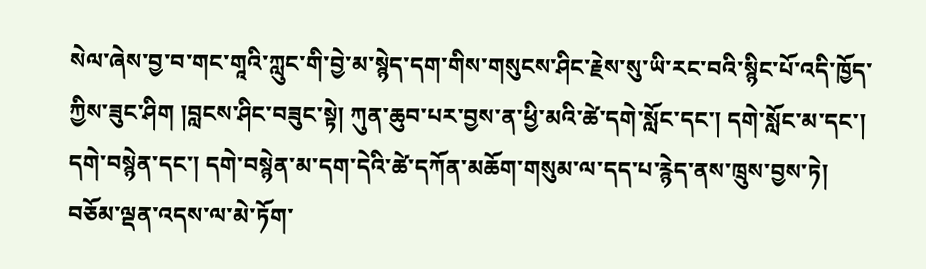སེལ་ཞེས་བྱ་བ་གང་གཱའི་ཀླུང་གི་བྱེ་མ་སྙེད་དག་གིས་གསུངས་ཤིང་རྗེས་སུ་ཡི་རང་བའི་སྙིང་པོ་འདི་ཁྱོད་ཀྱིས་ཟུང་ཤིག །བླངས་ཤིང་བཟུང་སྟེ། ཀུན་ཆུབ་པར་བྱས་ན་ཕྱི་མའི་ཚེ་དགེ་སློང་དང་། དགེ་སློང་མ་དང་། དགེ་བསྙེན་དང་། དགེ་བསྙེན་མ་དག་དེའི་ཚེ་དཀོན་མཆོག་གསུམ་ལ་དད་པ་རྙེད་ནས་ཁྲུས་བྱས་ཏེ། བཅོམ་ལྡན་འདས་ལ་མེ་ཏོག་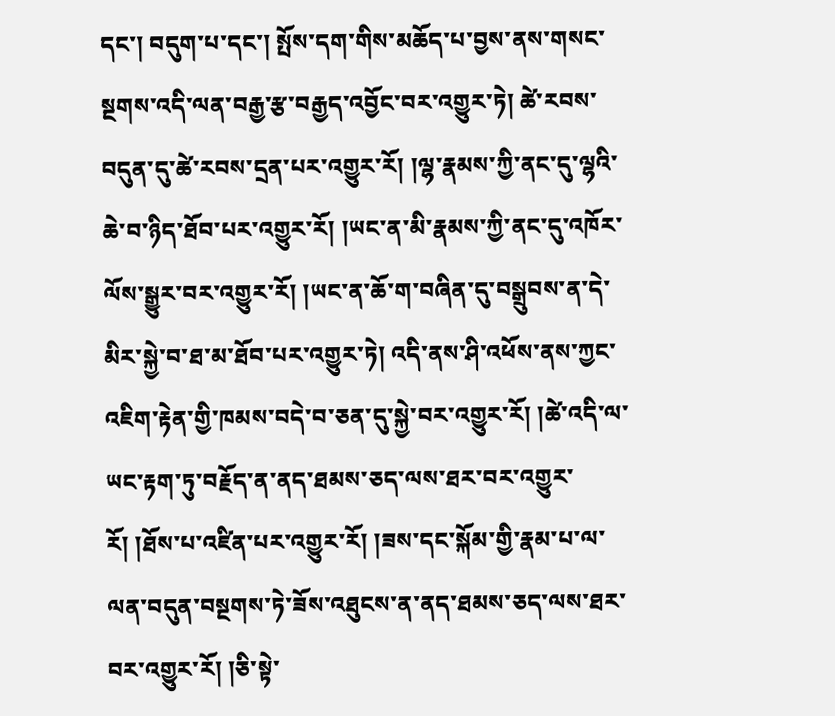དང་། བདུག་པ་དང་། སྤོས་དག་གིས་མཆོད་པ་བྱས་ནས་གསང་སྔགས་འདི་ལན་བརྒྱ་རྩ་བརྒྱད་འབྱོང་བར་འགྱུར་ཏེ། ཚེ་རབས་བདུན་དུ་ཚེ་རབས་དྲན་པར་འགྱུར་རོ། །ལྷ་རྣམས་ཀྱི་ནང་དུ་ལྷའི་ཆེ་བ་ཉིད་ཐོབ་པར་འགྱུར་རོ། །ཡང་ན་མི་རྣམས་ཀྱི་ནང་དུ་འཁོར་ལོས་སྒྱུར་བར་འགྱུར་རོ། །ཡང་ན་ཆོ་ག་བཞིན་དུ་བསྒྲུབས་ན་དེ་མིར་སྐྱེ་བ་ཐ་མ་ཐོབ་པར་འགྱུར་ཏེ། འདི་ནས་ཤི་འཕོས་ནས་ཀྱང་འཇིག་རྟེན་གྱི་ཁམས་བདེ་བ་ཅན་དུ་སྐྱེ་བར་འགྱུར་རོ། །ཚེ་འདི་ལ་ཡང་རྟག་ཏུ་བརྗོད་ན་ནད་ཐམས་ཅད་ལས་ཐར་བར་འགྱུར་རོ། །ཐོས་པ་འཛིན་པར་འགྱུར་རོ། །ཟས་དང་སྐོམ་གྱི་རྣམ་པ་ལ་ལན་བདུན་བསྔགས་ཏེ་ཟོས་འཐུངས་ན་ནད་ཐམས་ཅད་ལས་ཐར་བར་འགྱུར་རོ། །ཅི་སྟེ་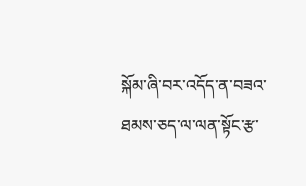སྐོམ་ཞི་བར་འདོད་ན་བཟའ་ཐམས་ཅད་ལ་ལན་སྟོང་རྩ་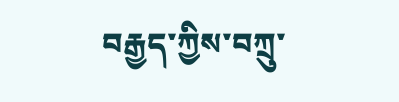བརྒྱད་ཀྱིས་བཀྲུ་